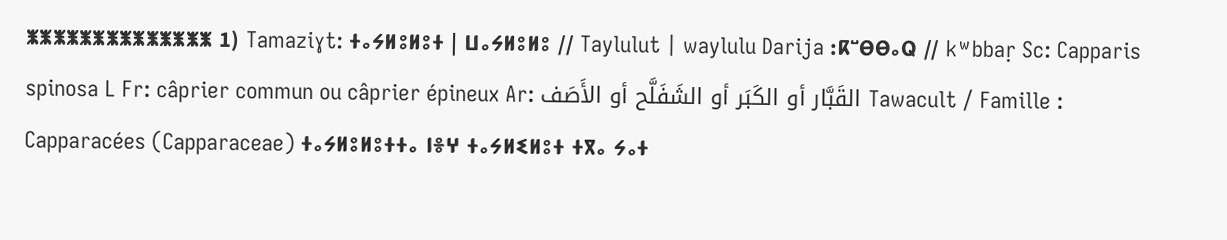ⵥⵥⵥⵥⵥⵥⵥⵥⵥⵥⵥⵥⵥⵥ 1) Tamaziɣt: ⵜⴰⵢⵍⵓⵍⵓⵜ | ⵡⴰⵢⵍⵓⵍⵓ // Taylulut | waylulu Darija :ⴽⵯⴱⴱⴰⵕ // kʷbbaṛ Sc: Capparis spinosa L Fr: câprier commun ou câprier épineux Ar: القَبَّار أو الكَبَر أو الشَفَلَّح أو الأَصَف Tawacult / Famille : Capparacées (Capparaceae) ⵜⴰⵢⵍⵓⵍⵓⵜⵜⴰ ⵏⴻⵖ ⵜⴰⵢⵍⵉⵍⵓⵜ ⵜⴳⴰ ⵢⴰⵜ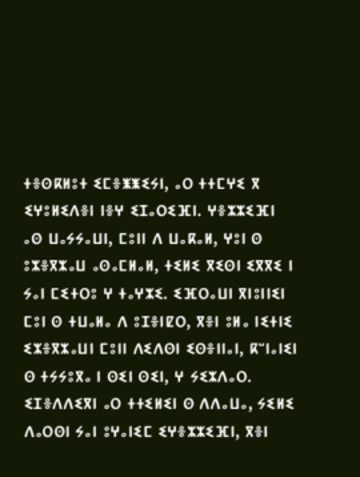ⵜⴻⵙⴽⵍⵓⵜ ⵉⵎⴻⵥⵥⵉⵢⵏ, ⴰⵔ ⵜⵜⵎⵖⵉ ⴳ ⵉⵖⵓⵍⵉⴷⴻⵏ ⵏⴻⵖ ⵉⵊⴰⵔⵉⴼⵏ. ⵖⴻⵣⵣⵉⴼⵏ ⴰⵙ ⵡⴰⵢⵢⴰⵡⵏ, ⵎⵓⵏⵏ ⴷ ⵡⴰⴽⴰⵍ, ⵖⵓⵏ ⵙ ⵓⵣⴻⴳⵣⴰⵡ ⴰⵙⴰⵎⵍⴰⵍ, ⵜⵉⵍⵉ ⴳⵉⵙⵏ ⵉⴳⴳⵉ ⵏ ⵢⴰⵏ ⵎⵉⵜⵔⵓ ⵖ ⵜⴰⵖⵣⵉ. ⵉⴼⵔⴰⵡⵏ ⴳⵏⵓⵏⵏⵉⵏ ⵎⵓⵏ ⵙ ⵜⵡⴰⵍⴰ ⴷ ⵓⵊⴻⵏⵇⵔ, ⴳⴻⵏ ⵓⵍⴰ ⵏⵉⵜⵏⵉ ⵉⵣⴻⴳⵣⴰⵡⵏ ⵎⵓⵏⵏ ⴷⵉⴷⵙⵏ ⵉⵙⴻⵏⵏⴰⵏ, ⴽⵯⵏⴰⵏⵉⵏ ⵙ ⵜⵢⵢⵓⴳⴰ ⵏ ⵙⵉⵏ ⵙⵉⵏ, ⵖ ⵢⵉⵣⴷⴰⵔ. ⵉⵊⴻⴷⴷⵉⴳⵏ ⴰⵔ ⵜⵜⵉⵍⵉⵏ ⵙ ⴷⴷⴰⵡⴰ, ⵢⵉⵍⵉ ⴷⴰⵔⵙⵏ ⵢⴰⵏ ⵓⵖⴰⵏⵉⵎ ⵉⵖⴻⵣⵣⵉⴼⵏ, ⴳⴻⵏ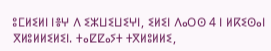ⵓⵎⵍⵉⵍⵏ ⵏⴻⵖ ⴷ ⵉⵣⵡⵉⵡⵉⵖⵏ, ⵉⵍⵉⵏ ⴷⴰⵔⵙ 4 ⵏ ⵍⴽⵉⵙⴰⵏ ⴳⵍⵓⵍⵍⵉⵍⵉⵏ. ⵜⴰⵇⵇⴰⵢⵜ ⵜⴳⵍⵓⵍⵍⵉ,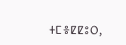ⵜⵎⴻⵇⵇⵓⵔ,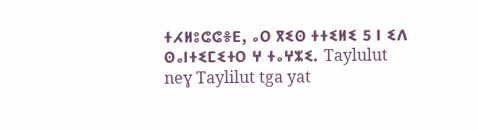ⵜⵃⵍⵓⵛⵛⴻⴹ, ⴰⵔ ⴳⵉⵙ ⵜⵜⵉⵍⵉ 5 ⵏ ⵉⴷ ⵙⴰⵏⵜⵉⵎⵉⵜⵔ ⵖ ⵜⴰⵖⵣⵉ. Taylulut neɣ Taylilut tga yat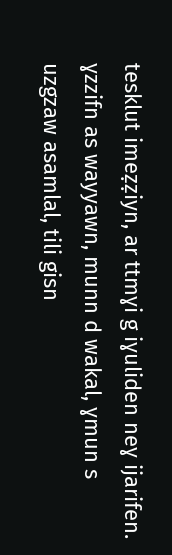tesklut imeẓẓiyn, ar ttmɣi g iɣuliden neɣ ijarifen. ɣzzifn as wayyawn, munn d wakal, ɣmun s uzgzaw asamlal, tili gisn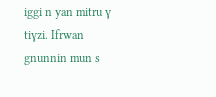iggi n yan mitru ɣ tiɣzi. Ifrwan gnunnin mun s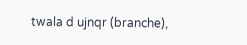twala d ujnqr (branche),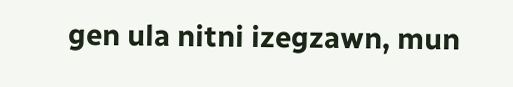gen ula nitni izegzawn, mun